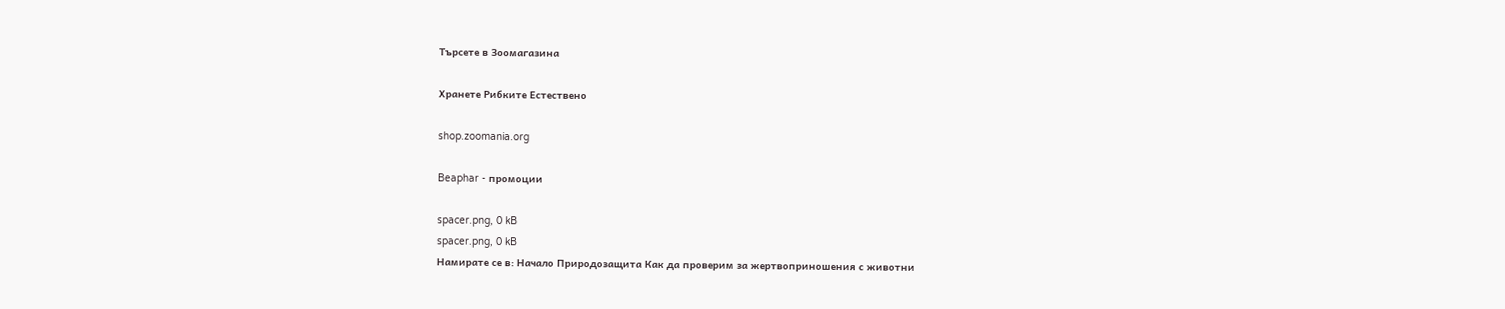Търсете в Зоомагазина

Хранете Рибките Естествено

shop.zoomania.org

Beaphar - промоции

spacer.png, 0 kB
spacer.png, 0 kB
Намирате се в: Начало Природозащита Как да проверим за жертвоприношения с животни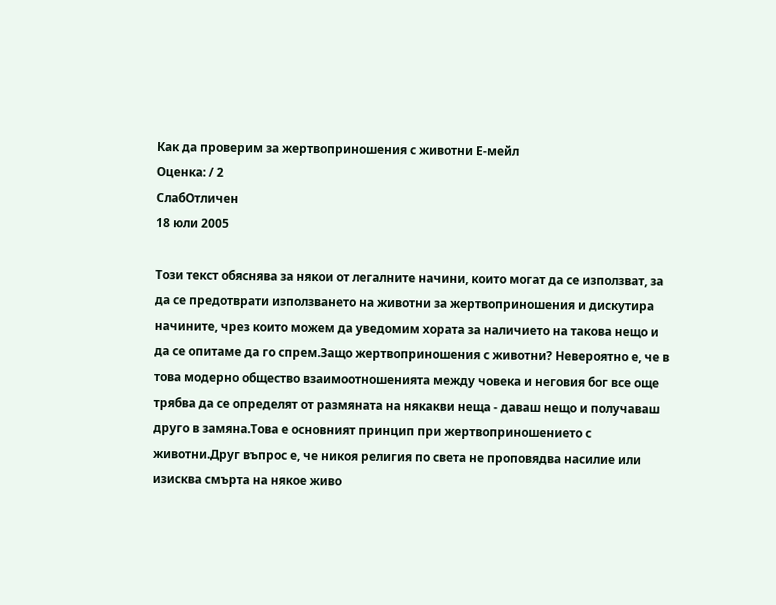Как да проверим за жертвоприношения с животни Е-мейл
Оценка: / 2
СлабОтличен
18 юли 2005

Този текст обяснява за някои от легалните начини, които могат да се използват, за да се предотврати използването на животни за жертвоприношения и дискутира начините, чрез които можем да уведомим хората за наличието на такова нещо и да се опитаме да го спрем.Защо жертвоприношения с животни? Невероятно е, че в това модерно общество взаимоотношенията между човека и неговия бог все още трябва да се определят от размяната на някакви неща - даваш нещо и получаваш друго в замяна.Това е основният принцип при жертвоприношението с животни.Друг въпрос е, че никоя религия по света не проповядва насилие или изисква смърта на някое живо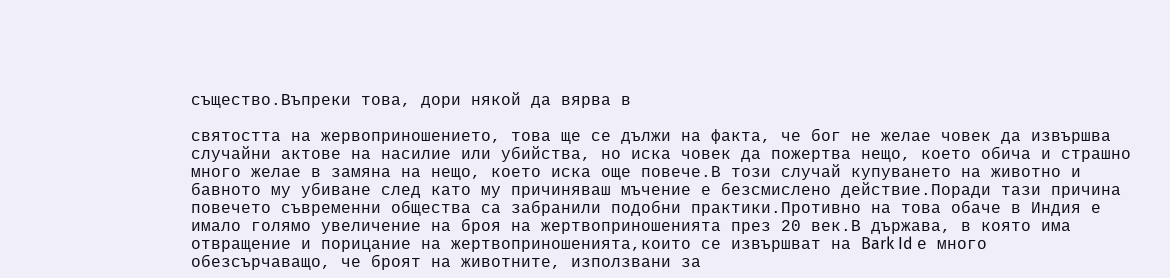същество.Въпреки това, дори някой да вярва в

святостта на жервоприношението, това ще се дължи на факта, че бог не желае човек да извършва случайни актове на насилие или убийства, но иска човек да пожертва нещо, което обича и страшно много желае в замяна на нещо, което иска още повече.В този случай купуването на животно и бавното му убиване след като му причиняваш мъчение е безсмислено действие.Поради тази причина повечето съвременни общества са забранили подобни практики.Противно на това обаче в Индия е имало голямо увеличение на броя на жертвоприношенията през 20 век.В държава, в която има отвращение и порицание на жертвоприношенията,които се извършват на Bark Id е много обезсърчаващо, че броят на животните, използвани за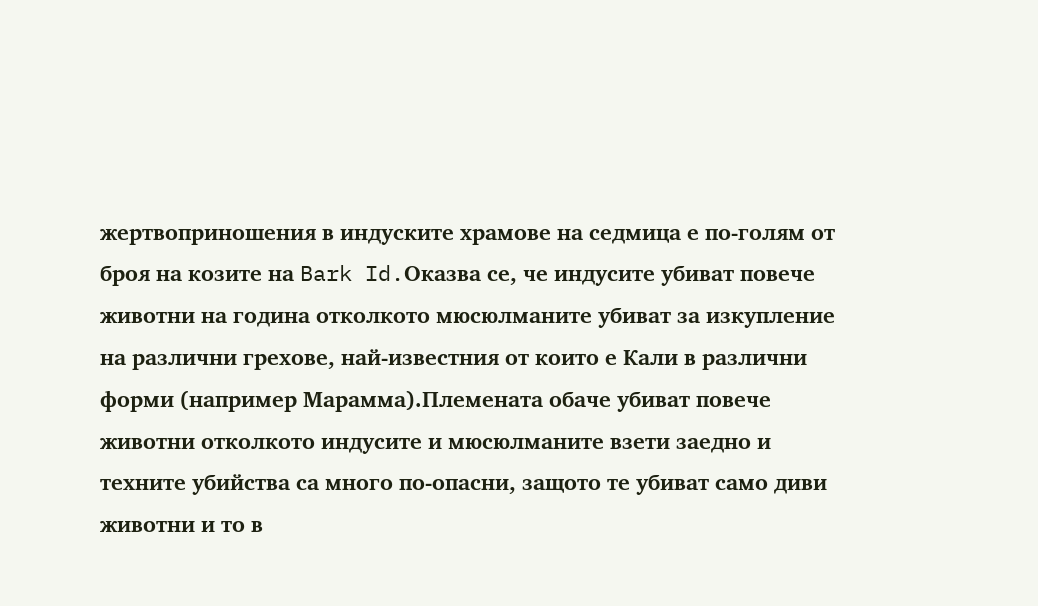жертвоприношения в индуските храмове на седмица е по-голям от броя на козите на Bark Id.Оказва се, че индусите убиват повече животни на година отколкото мюсюлманите убиват за изкупление на различни грехове, най-известния от които е Кали в различни форми (например Марамма).Племената обаче убиват повече животни отколкото индусите и мюсюлманите взети заедно и техните убийства са много по-опасни, защото те убиват само диви животни и то в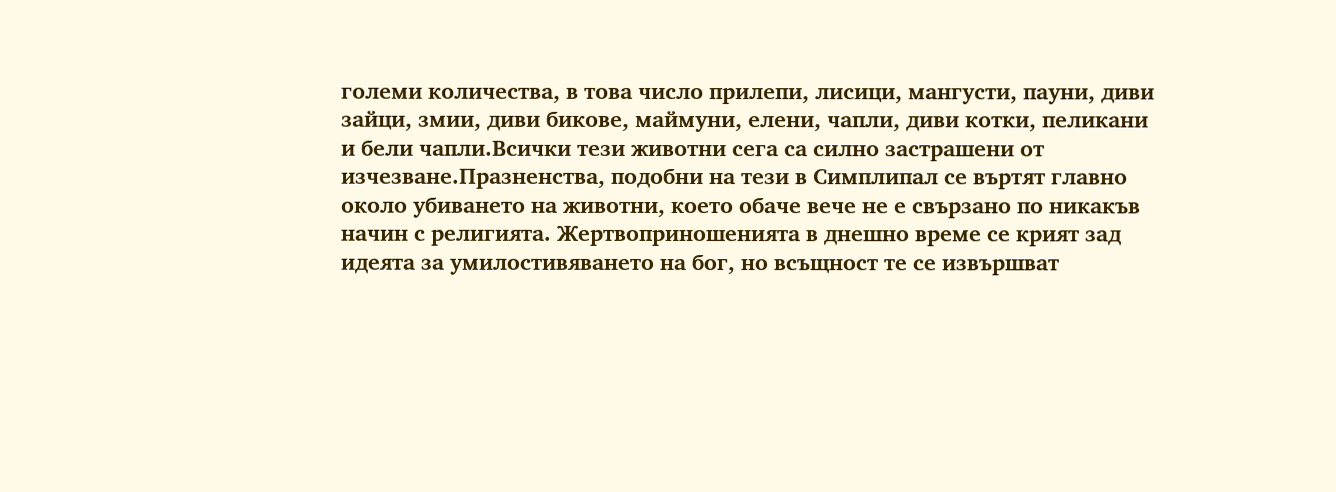големи количества, в това число прилепи, лисици, мангусти, пауни, диви зайци, змии, диви бикове, маймуни, елени, чапли, диви котки, пеликани и бели чапли.Всички тези животни сега са силно застрашени от изчезване.Празненства, подобни на тези в Симплипал се въртят главно около убиването на животни, което обаче вече не е свързано по никакъв начин с религията. Жертвоприношенията в днешно време се крият зад идеята за умилостивяването на бог, но всъщност те се извършват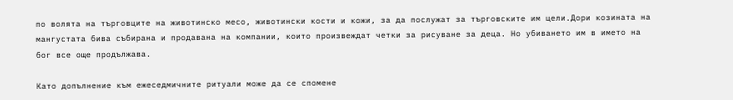по волята на търговците на животинско месо, животински кости и кожи, за да послужат за търговските им цели.Дори козината на мангустата бива събирана и продавана на компании, които произвеждат четки за рисуване за деца. Но убиването им в името на бог все още продължава.

Като допълнение към ежеседмичните ритуали може да се спомене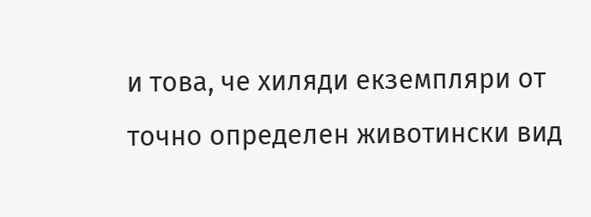и това, че хиляди екземпляри от точно определен животински вид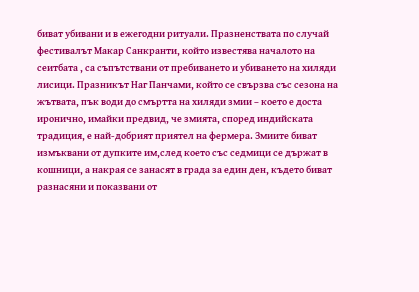биват убивани и в ежегодни ритуали. Празненствата по случай фестивалът Макар Санкранти, който известява началото на сеитбата , са съпътствани от пребиването и убиването на хиляди лисици. Празникът Наг Панчами, който се свързва със сезона на жътвата, пък води до смъртта на хиляди змии – което е доста иронично, имайки предвид, че змията, според индийската традиция, е най-добрият приятел на фермера. Змиите биват измъквани от дупките им,след което със седмици се държат в кошници, а накрая се занасят в града за един ден, където биват разнасяни и показвани от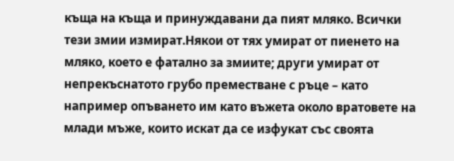къща на къща и принуждавани да пият мляко. Всички тези змии измират.Някои от тях умират от пиенето на мляко, което е фатално за змиите; други умират от непрекъснатото грубо преместване с ръце – като например опъването им като въжета около вратовете на млади мъже, които искат да се изфукат със своята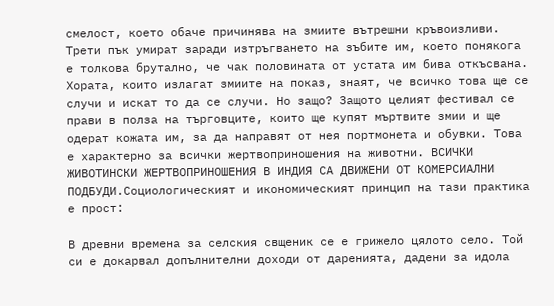смелост, което обаче причинява на змиите вътрешни кръвоизливи. Трети пък умират заради изтръгването на зъбите им, което понякога е толкова брутално, че чак половината от устата им бива откъсвана. Хората, които излагат змиите на показ, знаят, че всичко това ще се случи и искат то да се случи. Но защо? Защото целият фестивал се прави в полза на търговците, които ще купят мъртвите змии и ще одерат кожата им, за да направят от нея портмонета и обувки. Това е характерно за всички жертвоприношения на животни. ВСИЧКИ ЖИВОТИНСКИ ЖЕРТВОПРИНОШЕНИЯ В ИНДИЯ СА ДВИЖЕНИ ОТ КОМЕРСИАЛНИ ПОДБУДИ.Социологическият и икономическият принцип на тази практика е прост:

В древни времена за селския свщеник се е грижело цялото село. Той си е докарвал допълнителни доходи от даренията, дадени за идола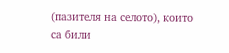(пазителя на селото), които са били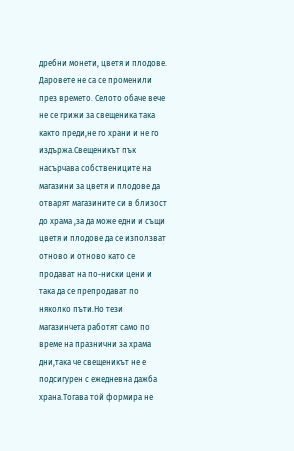дребни монети, цветя и плодове. Даровете не са се променили през времето. Сeлото обаче вече не се грижи за свещеника така както преди,не го храни и не го издържа.Свещеникът пък насърчава собствениците на магазини за цветя и плодове да отварят магазините си в близост до храма ,за да може едни и същи цветя и плодове да се използват отново и отново като се продават на по-ниски цени и така да се препродават по няколко пъти.Но тези магазинчета работят само по време на празнични за храма дни,така че свещеникът не е подсигурен с ежедневна дажба храна.Тогава той формира не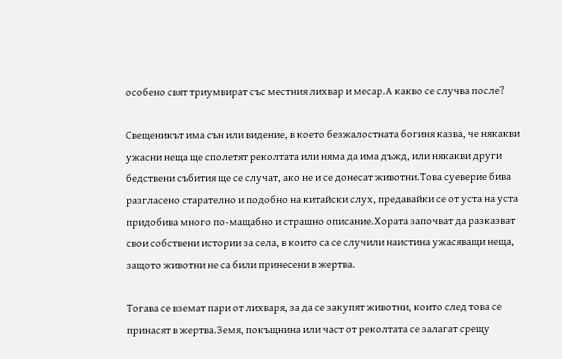особено свят триумвират със местния лихвар и месар.А какво се случва после?

Свещеникът има сън или видение, в което безжалостната богиня казва, че някакви ужасни неща ще сполетят реколтата или няма да има дъжд, или някакви други бедствени събития ще се случат, ако не и се донесат животни.Това суеверие бива разгласено старателно и подобно на китайски слух, предавайки се от уста на уста придобива много по-мащабно и страшно описание.Хората започват да разказват свои собствени истории за села, в които са се случили наистина ужасяващи неща, защото животни не са били принесени в жертва.

Тогава се вземат пари от лихваря, за да се закупят животни, които след това се принасят в жертва.Земя, покъщнина или част от реколтата се залагат срещу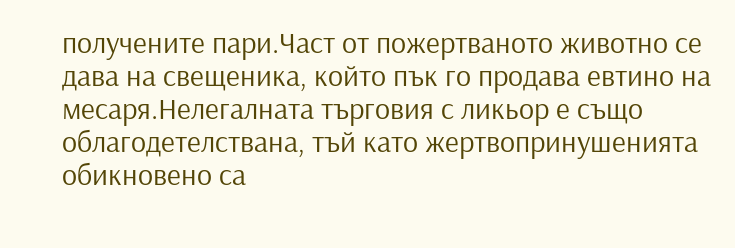получените пари.Част от пожертваното животно се дава на свещеника, който пък го продава евтино на месаря.Нелегалната търговия с ликьор е също облагодетелствана, тъй като жертвопринушенията обикновено са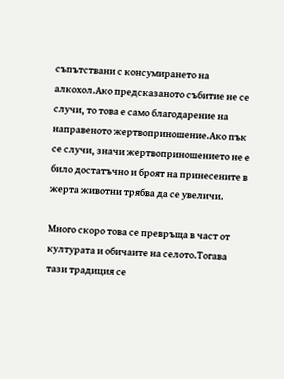съпътствани с консумирането на алкохол.Ако предсказаното събитие не се случи, то това е само благодарение на направеното жертвоприношение.Ако пък се случи, значи жертвоприношението не е било достатъчно и броят на принесените в жерта животни трябва да се увеличи.

Много скоро това се превръща в част от културата и обичаите на селото.Тогава тази традиция се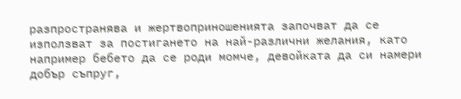разпространява и жертвоприношенията започват да се използват за постигането на най-различни желания, като например бебето да се роди момче, девойката да си намери добър съпруг,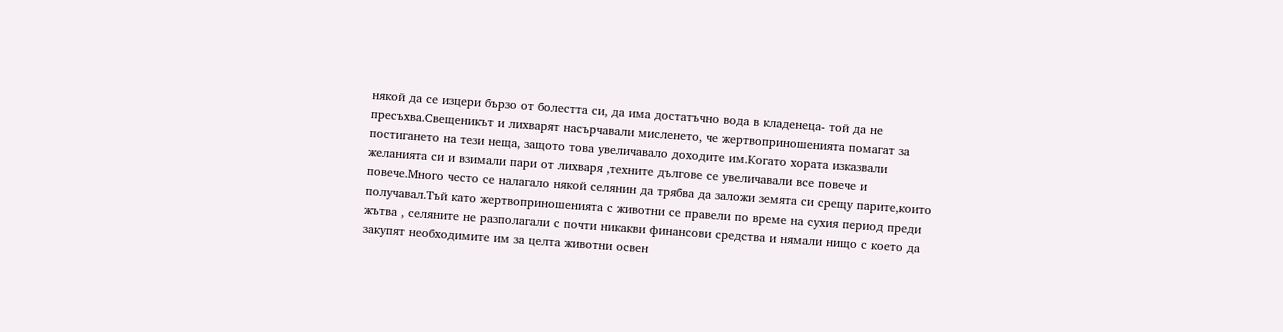някой да се изцери бързо от болестта си, да има достатъчно вода в кладенеца- той да не пресъхва.Свещеникът и лихварят насърчавали мисленето, че жертвоприношенията помагат за постигането на тези неща, защото това увеличавало доходите им.Когато хората изказвали желанията си и взимали пари от лихваря ,техните дългове се увеличавали все повече и повече.Много често се налагало някой селянин да трябва да заложи земята си срещу парите,които получавал.Тъй като жертвоприношенията с животни се правели по време на сухия период преди жътва , селяните не разполагали с почти никакви финансови средства и нямали нищо с което да закупят необходимите им за целта животни освен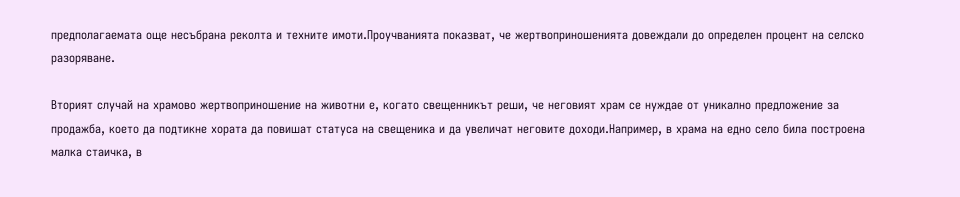предполагаемата още несъбрана реколта и техните имоти.Проучванията показват, че жертвоприношенията довеждали до определен процент на селско разоряване.

Вторият случай на храмово жертвоприношение на животни е, когато свещенникът реши, че неговият храм се нуждае от уникално предложение за продажба, което да подтикне хората да повишат статуса на свещеника и да увеличат неговите доходи.Например, в храма на едно село била построена малка стаичка, в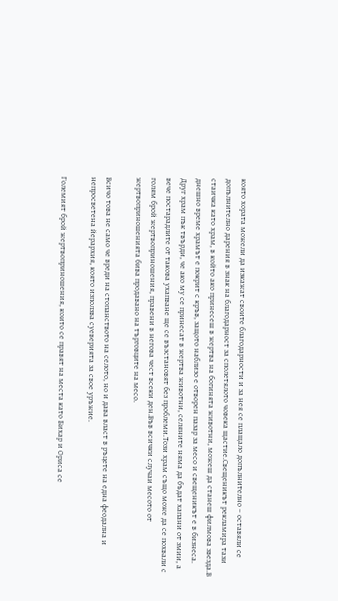която хората можели да изкажат своите благодарности и за нея се плащало допълнително – оставяли се допълнително дарения в знак на благодарност за сполетялото човека щастие.Свещеникът рекламира тази стаичка като храм, в който ако принесеш в жертва на богинята животни, можеш да станеш филмова звезда.В днешно време храмът е покрит с кръв, защото наблизо е отворен пазар за месо и свещеникът е в бизнеса. Друг храм пък твърди, че ако му се принесат в жертва животни, селяните няма да бъдат хапани от змии, а вече постарадлите от такова ухапване ще се възстановят без проблеми.Този храм също може да се похвали с голям брой жертвоприношения, правени в негова чест всеки ден.Във всички случаи месото от жертвоприношенията бива продавано на търговците на месо.

Всичо това не само че вреди на стопанството на селото, но и дава власт в ръцете на една феодална и непросветена йерархия, която използва суеверията за свое уръжие.

Големият брой жертвоприношения, които се правят на места като Бихар и Ориса се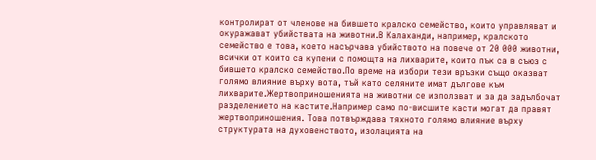контролират от членове на бившето кралско семейство, които управляват и окуражават убийствата на животни.В Калаханди, например, кралското семейство е това, което насърчава убийството на повече от 20 000 животни, всички от които са купени с помощта на лихварите, които пък са в съюз с бившето кралско семейство.По време на избори тези връзки също оказват голямо влияние върху вота, тъй като селяните имат дългове към лихварите.Жертвоприношенията на животни се използват и за да задълбочат разделението на кастите.Например само по-висшите касти могат да правят жертвоприношения. Това потвърждава тяхното голямо влияние върху структурата на духовенството, изолацията на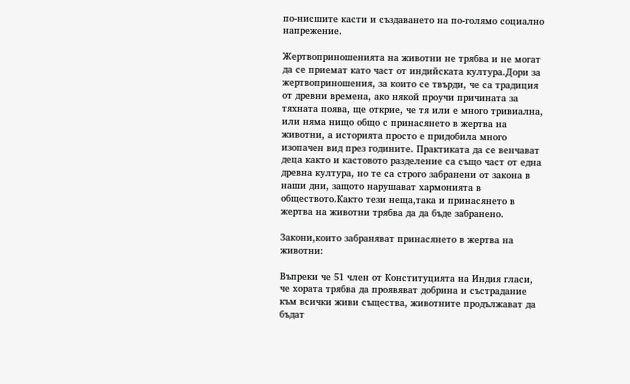по-нисшите касти и създаването на по-голямо социално напрежение.

Жертвоприношенията на животни не трябва и не могат да се приемат като част от индийската култура.Дори за жертвоприношения, за които се твърди, че са традиция от древни времена, ако някой проучи причината за тяхната поява, ще открие, че тя или е много тривиална, или няма нищо общо с принасянето в жертва на животни, а историята просто е придобила много изопачен вид през годините. Практиката да се венчават деца както и кастовото разделение са също част от една древна култура, но те са строго забранени от закона в наши дни, защото нарушават хармонията в обществото.Както тези неща,така и принасянето в жертва на животни трябва да да бъде забранено.

Закони,които забраняват принасянето в жертва на животни:

Въпреки че 51 член от Конституцията на Индия гласи, че хората трябва да проявяват добрина и състрадание към всички живи същества, животните продължават да бъдат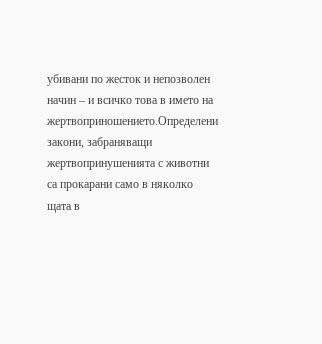убивани по жесток и непозволен начин – и всичко това в името на жертвоприношението.Определени закони, забраняващи жертвопринушенията с животни са прокарани само в няколко щата в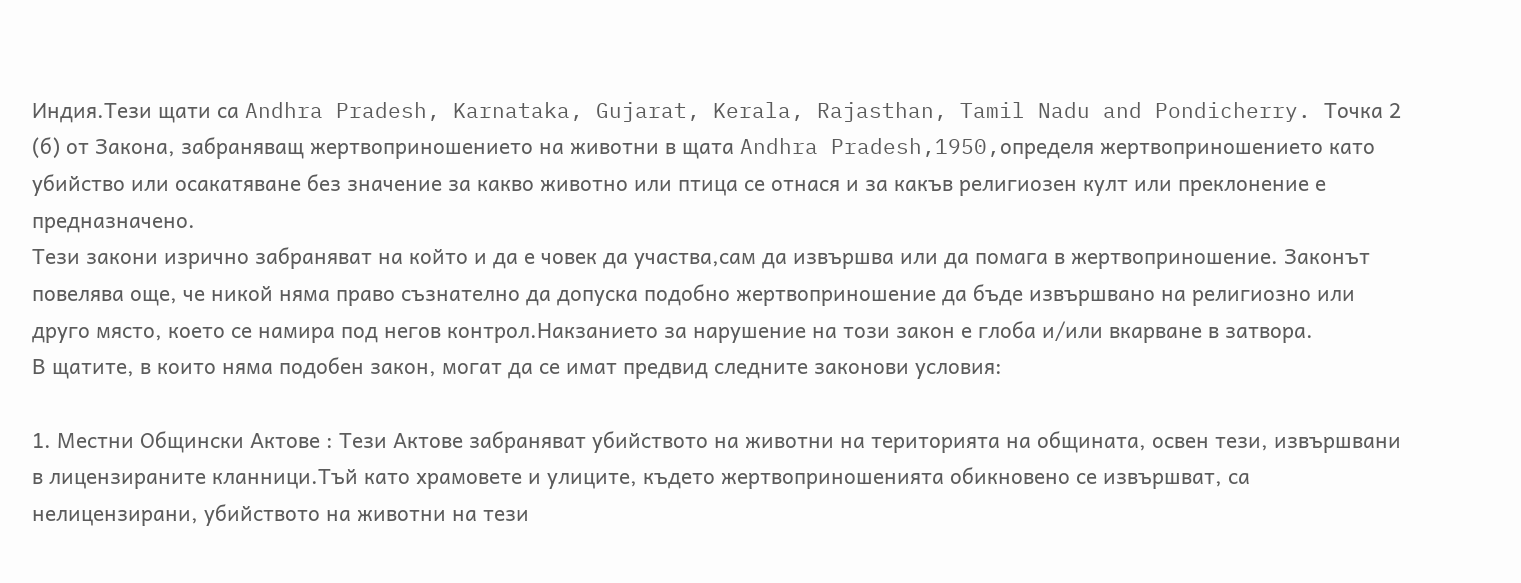Индия.Тези щати са Andhra Pradesh, Karnataka, Gujarat, Kerala, Rajasthan, Tamil Nadu and Pondicherry. Точка 2 (б) от Закона, забраняващ жертвоприношението на животни в щата Andhra Pradesh,1950,определя жертвоприношението като убийство или осакатяване без значение за какво животно или птица се отнася и за какъв религиозен култ или преклонение е предназначено.
Тези закони изрично забраняват на който и да е човек да участва,сам да извършва или да помага в жертвоприношение. Законът повелява още, че никой няма право съзнателно да допуска подобно жертвоприношение да бъде извършвано на религиозно или друго място, което се намира под негов контрол.Накзанието за нарушение на този закон е глоба и/или вкарване в затвора.
В щатите, в които няма подобен закон, могат да се имат предвид следните законови условия:

1. Местни Общински Актове : Тези Актове забраняват убийството на животни на територията на общината, освен тези, извършвани в лицензираните кланници.Тъй като храмовете и улиците, където жертвоприношенията обикновено се извършват, са нелицензирани, убийството на животни на тези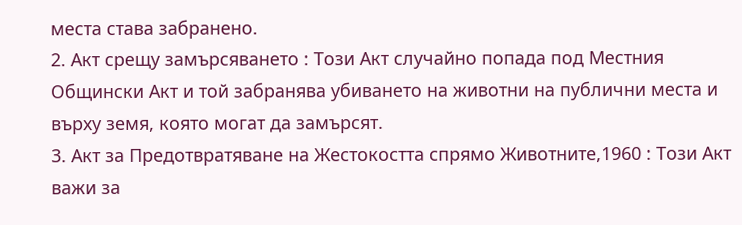места става забранено.
2. Акт срещу замърсяването : Този Акт случайно попада под Местния Общински Акт и той забранява убиването на животни на публични места и върху земя, която могат да замърсят.
3. Акт за Предотвратяване на Жестокостта спрямо Животните,1960 : Този Акт важи за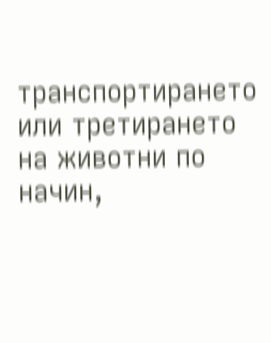транспортирането или третирането на животни по начин,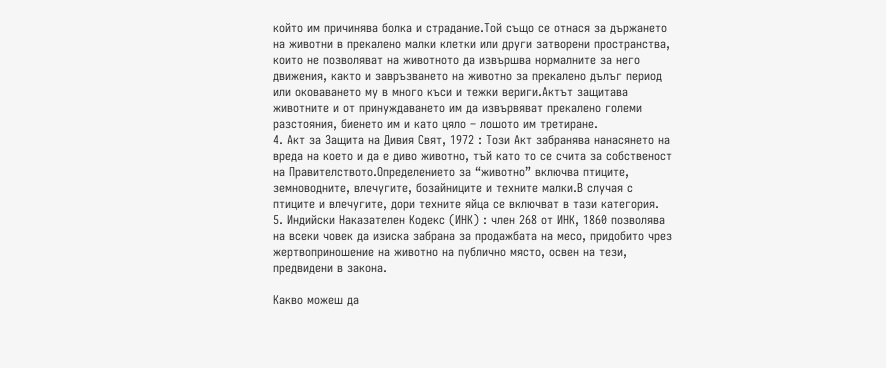който им причинява болка и страдание.Той също се отнася за държането на животни в прекалено малки клетки или други затворени пространства, които не позволяват на животното да извършва нормалните за него движения, както и завръзването на животно за прекалено дълъг период или оковаването му в много къси и тежки вериги.Актът защитава животните и от принуждаването им да извървяват прекалено големи разстояния, биенето им и като цяло – лошото им третиране.
4. Акт за Защита на Дивия Свят, 1972 : Този Акт забранява нанасянето на вреда на което и да е диво животно, тъй като то се счита за собственост на Правителството.Определението за “животно” включва птиците, земноводните, влечугите, бозайниците и техните малки.В случая с птиците и влечугите, дори техните яйца се включват в тази категория.
5. Индийски Наказателен Кодекс (ИНК) : член 268 от ИНК, 1860 позволява на всеки човек да изиска забрана за продажбата на месо, придобито чрез жертвоприношение на животно на публично място, освен на тези, предвидени в закона.

Какво можеш да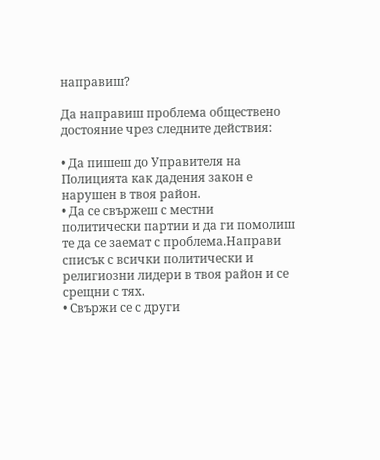направиш?

Да направиш проблема обществено достояние чрез следните действия:

• Да пишеш до Управителя на Полицията как дадения закон е нарушен в твоя район.
• Да се свържеш с местни политически партии и да ги помолиш те да се заемат с проблема.Направи списък с всички политически и религиозни лидери в твоя район и се срещни с тях.
• Свържи се с други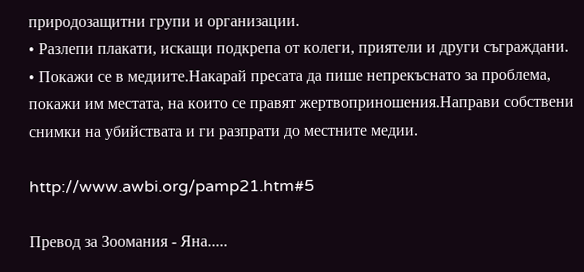природозащитни групи и организации.
• Разлепи плакати, искащи подкрепа от колеги, приятели и други съграждани.
• Покажи се в медиите.Накарай пресата да пише непрекъснато за проблема, покажи им местата, на които се правят жертвоприношения.Направи собствени снимки на убийствата и ги разпрати до местните медии.

http://www.awbi.org/pamp21.htm#5

Превод за Зоомания - Яна.....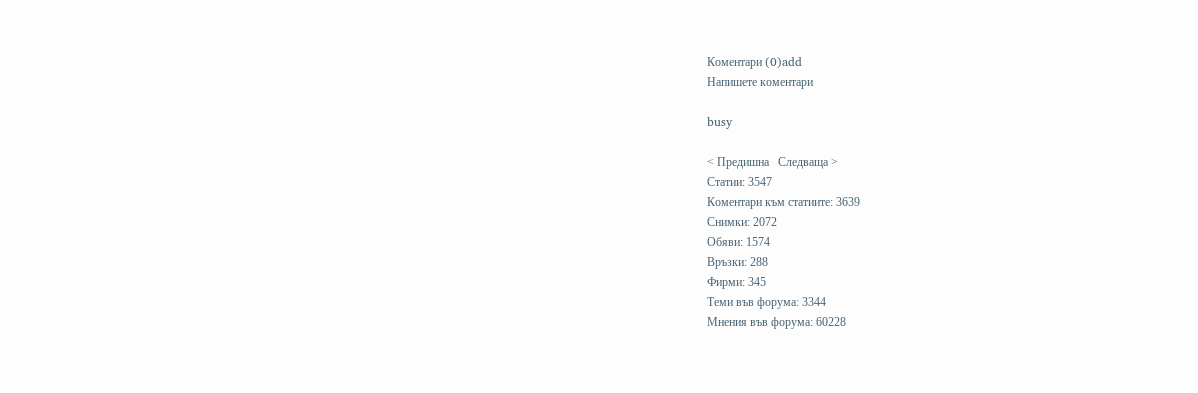Коментари (0)add
Напишете коментари

busy

< Предишна   Следваща >
Статии: 3547
Коментари към статиите: 3639
Снимки: 2072
Обяви: 1574
Връзки: 288
Фирми: 345
Теми във форума: 3344
Мнения във форума: 60228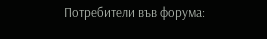Потребители във форума: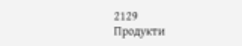2129
Продукти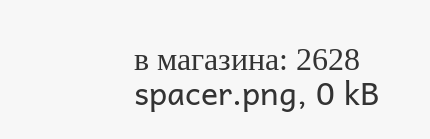в магазина: 2628
spacer.png, 0 kB